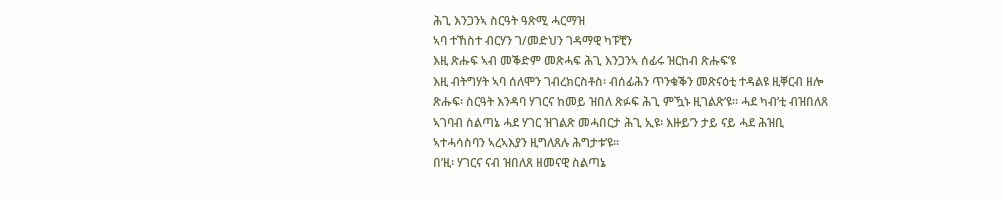ሕጊ እንጋንኣ ስርዓት ዓጽሚ ሓርማዝ
ኣባ ተኸስተ ብርሃን ገ/መድህን ገዳማዊ ካፑቺን
እዚ ጽሑፍ ኣብ መቕድም መጽሓፍ ሕጊ እንጋንኣ ሰፊሩ ዝርከብ ጽሑፍ’ዩ
እዚ ብትግሃት ኣባ ሰለሞን ገብረክርስቶስ፡ ብሰፊሕን ጥንቁቕን መጽናዕቲ ተዳልዩ ዚቐርብ ዘሎ ጽሑፍ፡ ስርዓት እንዳባ ሃገርና ከመይ ዝበለ ጽፉፍ ሕጊ ምዃኑ ዚገልጽ’ዩ። ሓደ ካብ’ቲ ብዝበለጸ ኣገባብ ስልጣኔ ሓደ ሃገር ዝገልጽ መሓበርታ ሕጊ ኢዩ፡ እዙይ’ን ታይ ናይ ሓደ ሕዝቢ ኣተሓሳስባን ኣረኣእያን ዚግለጸሉ ሕግታቱ’ዩ።
በ’ዚ፡ ሃገርና ናብ ዝበለጸ ዘመናዊ ስልጣኔ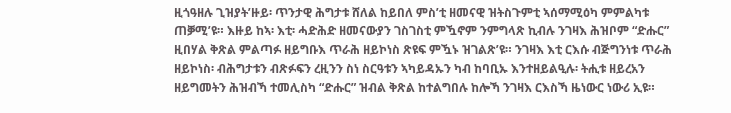ዚጎዓዘሉ ጊዝያት’ዙይ፡ ጥንታዊ ሕግታቱ ሸለል ከይበለ ምስ’ቲ ዘመናዊ ዝትስጉምቲ ኣሰማሚዕካ ምምልካቱ ጠቓሚ’ዩ። እዙይ ከኣ፡ እቲ፡ ሓድሕድ ዘመናውያን ገስገስቲ ምዃኖም ንምግላጽ ኪብሉ ንገዛእ ሕዝቦም “ድሑር” ዚበሃል ቅጽል ምልጣፉ ዘይግቡእ ጥራሕ ዘይኮነስ ጽዩፍ ምዃኑ ዝገልጽ’ዩ። ንገዛእ እቲ ርእሱ ብጅግንነቱ ጥራሕ ዘይኮነስ፡ ብሕግታቱን ብጽፉፍን ረዚንን ስነ ስርዓቱን ኣካይዳኡን ካብ ከባቢኡ እንተዘይልዒሉ፡ ትሒቱ ዘይረአን ዘይግመትን ሕዝብኻ ተመሊስካ “ድሑር” ዝብል ቅጽል ከተልግበሉ ከሎኻ ንገዛእ ርእስኻ ዜነውር ነውሪ ኢዩ።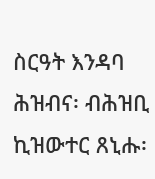ስርዓት እንዳባ ሕዝብና፡ ብሕዝቢ ኪዝውተር ጸኒሑ፡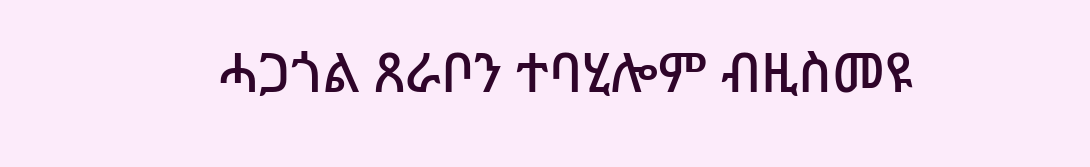ሓጋጎል ጸራቦን ተባሂሎም ብዚስመዩ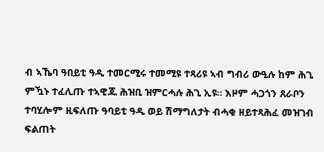ብ ኣኼባ ዓበይቲ ዓዲ ተመርሚሩ ተመሚዩ ተጻሪዩ ኣብ ግብሪ ውዒሉ ከም ሕጊ ምዃኑ ተፈሊጡ ተኣዊጁ ሕዝቢ ዝምርሓሉ ሕጊ ኢዩ። እዞም ሓጋጎን ጸራቦን ተባሂሎም ዚፍለጡ ዓባይቲ ዓዲ ወይ ሽማግለታት ብሓቂ ዘይተጻሕፈ መዝገብ ፍልጠት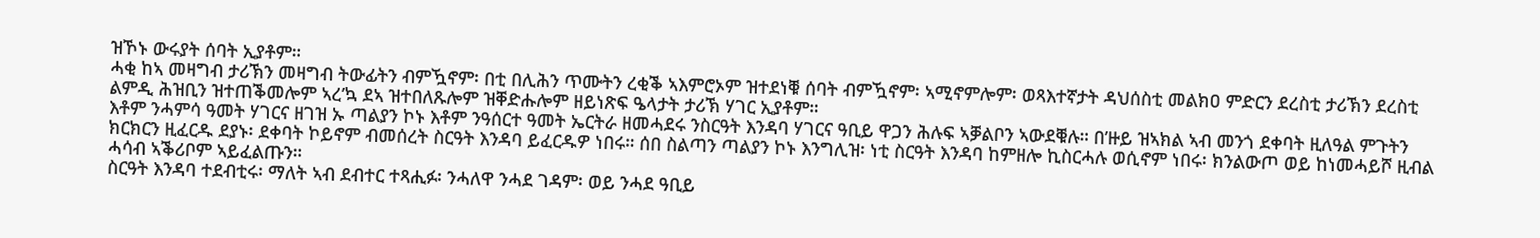ዝኾኑ ውሩያት ሰባት ኢያቶም።
ሓቂ ከኣ መዛግብ ታሪኽን መዛግብ ትውፊትን ብምዃኖም፡ በቲ በሊሕን ጥሙትን ረቂቕ ኣእምሮኦም ዝተደነቑ ሰባት ብምዃኖም፡ ኣሚኖምሎም፡ ወጻእተኛታት ዳህሰስቲ መልክዐ ምድርን ደረስቲ ታሪኽን ደረስቲ ልምዲ ሕዝቢን ዝተጠቕመሎም ኣረ’ኳ ደኣ ዝተበለጹሎም ዝቐድሑሎም ዘይነጽፍ ዔላታት ታሪኽ ሃገር ኢያቶም።
እቶም ንሓምሳ ዓመት ሃገርና ዘገዝ ኡ ጣልያን ኮኑ እቶም ንዓሰርተ ዓመት ኤርትራ ዘመሓደሩ ንስርዓት እንዳባ ሃገርና ዓቢይ ዋጋን ሕሉፍ ኣቓልቦን ኣውደቑሉ። በ’ዙይ ዝኣክል ኣብ መንጎ ደቀባት ዚለዓል ምጉትን ክርክርን ዚፈርዱ ደያኑ፡ ደቀባት ኮይኖም ብመሰረት ስርዓት እንዳባ ይፈርዱዎ ነበሩ። ሰበ ስልጣን ጣልያን ኮኑ እንግሊዝ፡ ነቲ ስርዓት እንዳባ ከምዘሎ ኪስርሓሉ ወሲኖም ነበሩ፡ ክንልውጦ ወይ ከነመሓይሾ ዚብል ሓሳብ ኣቕሪቦም ኣይፈልጡን።
ስርዓት እንዳባ ተደብቲሩ፡ ማለት ኣብ ደብተር ተጻሒፉ፡ ንሓለዋ ንሓደ ገዳም፡ ወይ ንሓደ ዓቢይ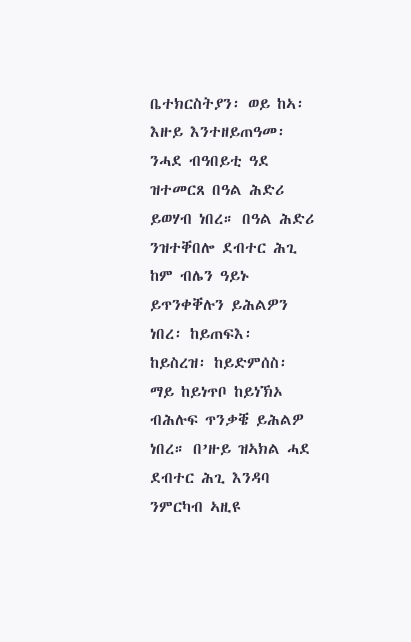ቤተክርስትያን፡ ወይ ከኣ፡ እዙይ እንተዘይጠዓመ፡ ንሓደ ብዓበይቲ ዓደ ዝተመርጸ በዓል ሕድሪ ይወሃብ ነበረ። በዓል ሕድሪ ንዝተቐበሎ ደብተር ሕጊ ከም ብሌን ዓይኑ ይጥንቀቐሉን ይሕልዎን ነበረ፡ ከይጠፍእ፡ ከይስረዝ፡ ከይድምሰስ፡ ማይ ከይነጥቦ ከይነኽኦ ብሕሉፍ ጥንቃቔ ይሕልዎ ነበረ። በ’ዙይ ዝኣክል ሓደ ደብተር ሕጊ እንዳባ ንምርካብ ኣዚዩ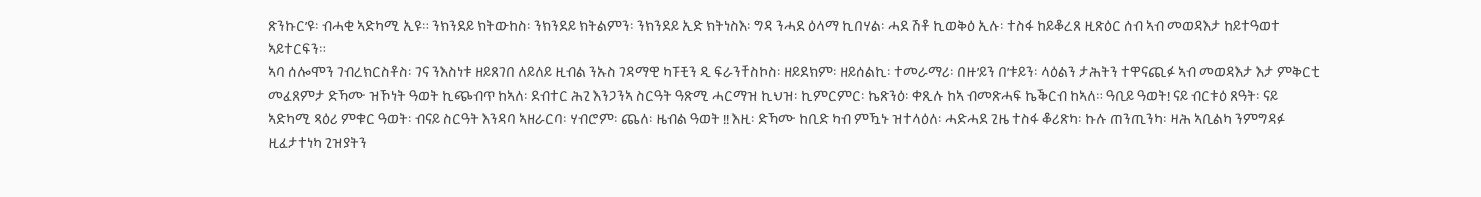ጽንኩር’ዩ፡ ብሓቂ ኣድካሚ ኢዩ። ንክንደይ ክትውከስ፡ ንክንደይ ክትልምን፡ ንክንደይ ኢድ ክትነስእ፡ ግዳ ንሓደ ዕላማ ኪበሃል፡ ሓደ ሽቶ ኪወቅዕ ኢሉ፡ ተስፋ ከይቆረጸ ዚጽዕር ሰብ ኣብ መወዳእታ ከይተዓወተ ኣይተርፍን።
ኣባ ሰሎሞን ገብረክርስቶስ፡ ገና ንእስነቱ ዘይጸገበ ለይለይ ዚብል ንኡስ ገዳማዊ ካፑቺን ዲ ፍራንቸስኮስ፡ ዘይደክም፡ ዘይሰልኪ፡ ተመራማሪ፡ በዙ’ይን በ’ቱይን፡ ላዕልን ታሕትን ተዋናጪፉ ኣብ መወዳእታ እታ ምቅርቲ መፈጸምታ ድኻሙ ዝኾነት ዓወት ኪጭብጥ ከኣለ፡ ደብተር ሕጊ እንጋንኣ ስርዓት ዓጽሚ ሓርማዝ ኪህዝ፡ ኪምርምር፡ ኬጽንዕ፡ ቀጺሉ ከኣ ብመጽሓፍ ኬቕርብ ከኣለ። ዓቢይ ዓወት! ናይ ብርቱዕ ጸዓት፡ ናይ ኣድካሚ ጻዕሪ ምቁር ዓወት፡ ብናይ ስርዓት እንዳባ ኣዘራርባ፡ ሃብሮም፡ ጨለ፡ ዜብል ዓወት !! እዚ፡ ድኻሙ ከቢድ ካብ ምዃኑ ዝተላዕለ፡ ሓድሓደ ጊዜ ተስፋ ቆሪጽካ፡ ኩሉ ጠንጢንካ፡ ዛሕ ኣቢልካ ንምግዳፉ ዚፈታተነካ ጊዝያትን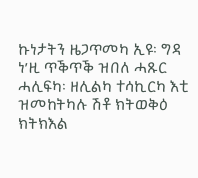ኩነታትን ዜጋጥመካ ኢዩ፡ ግዳ ነ’ዚ ጥቕጥቕ ዝበለ ሓጹር ሓሊፍካ፡ ዘሊልካ ተሳኪርካ እቲ ዝመከትካሉ ሽቶ ክትወቅዕ ክትክእል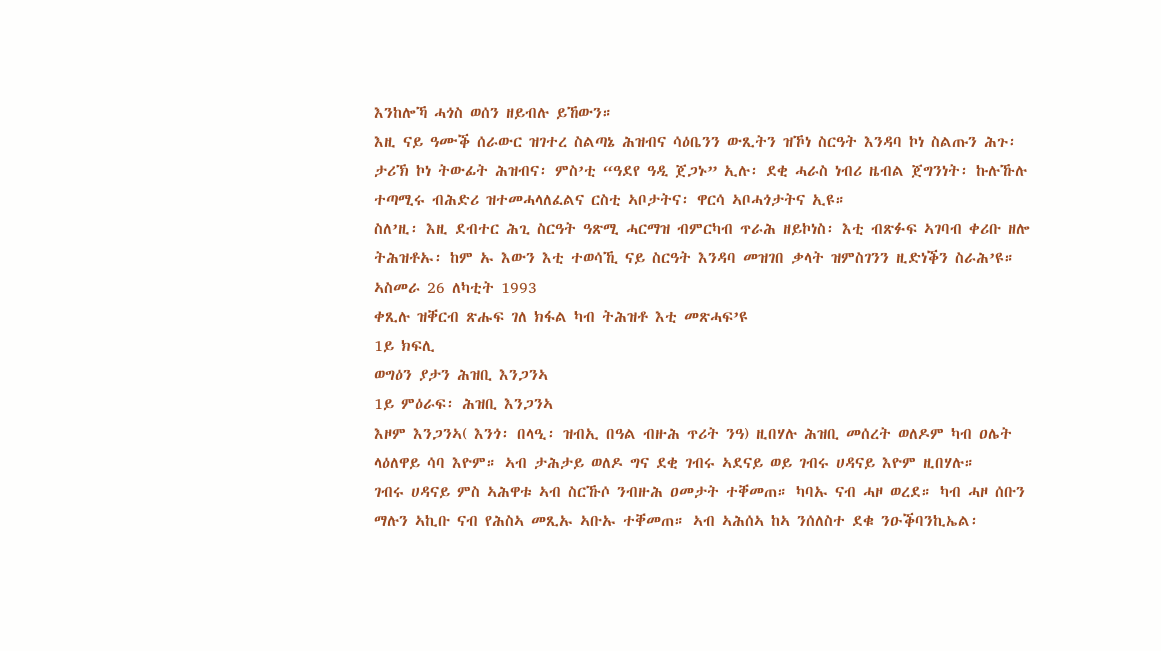እንከሎኻ ሓጎስ ወሰን ዘይብሉ ይኸውን።
እዚ ናይ ዓሙቕ ሰራውር ዝገተረ ስልጣኔ ሕዝብና ሳዕቤንን ውጺትን ዝኾነ ስርዓት እንዳባ ኮነ ስልጡን ሕጉ፡ ታሪኽ ኮነ ትውፊት ሕዝብና፡ ምስ’ቲ “ዓደየ ዓዲ ጀጋኑ” ኢሉ፡ ደቂ ሓራስ ነብሪ ዜብል ጀግንነት፡ ኩሉኹሉ ተጣሚሩ ብሕድሪ ዝተመሓላለፈልና ርስቲ ኣቦታትና፡ ዋርሳ ኣቦሓጎታትና ኢዩ።
ስለ’ዚ፡ እዚ ደብተር ሕጊ ስርዓት ዓጽሚ ሓርማዝ ብምርካብ ጥራሕ ዘይኮነስ፡ እቲ ብጽፉፍ ኣገባብ ቀሪቡ ዘሎ ትሕዝቶኡ፡ ከም ኡ እውን እቲ ተወሳኺ ናይ ስርዓት እንዳባ መዝገበ ቃላት ዝምስገንን ዚድነቕን ስራሕ’ዩ።
ኣስመራ 26 ለካቲት 1993
ቀጺሉ ዝቐርብ ጽሑፍ ገለ ክፋል ካብ ትሕዝቶ እቲ መጽሓፍ’ዩ
1ይ ክፍሊ
ወግዕን ያታን ሕዝቢ እንጋንኣ
1ይ ምዕራፍ፡ ሕዝቢ እንጋንኣ
እዞም እንጋንኣ( እንጎ፡ በላዒ፡ ዝብኢ በዓል ብዙሕ ጥሪት ንዓ) ዚበሃሉ ሕዝቢ መሰረት ወለዶም ካብ ዐሌት ላዕለዋይ ሳባ እዮም። ኣብ ታሕታይ ወለዶ ግና ደቂ ገብሩ ኣደናይ ወይ ገብሩ ሀዳናይ እዮም ዚበሃሉ።
ገብሩ ሀዳናይ ምስ ኣሕዋቱ ኣብ ስርኹሶ ንብዙሕ ዐመታት ተቐመጠ። ካባኡ ናብ ሓዞ ወረደ። ካብ ሓዞ ሰቡን ማሉን ኣኪቡ ናብ የሕስኣ መጺኡ ኣቡኡ ተቐመጠ። ኣብ ኣሕሰኣ ከኣ ንሰለስተ ደቁ ንዑቕባንኪኤል፡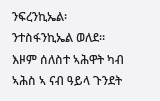ንፍረንኪኤል፡ ንተስፋንኪኤል ወለደ። እዞም ሰለስተ ኣሕዋት ካብ ኣሕስ ኣ ናብ ዓይላ ጉንደት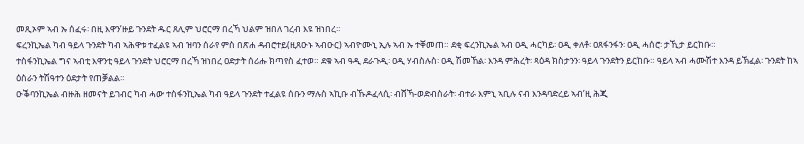መጺኦም ኣብ ኡ ሰፈሩ፡ በዚ እዋን’ዙይ ጉንደት ዱር ጸሊም ህሮርማ በረኻ ህልም ዝበለ ገረብ እዩ ዝነበረ።
ፍረንኪኤል ካብ ዓይላ ጉንደት ካብ ኣሕዋቱ ተፈልዩ ኣብ ዝባን ሰራየ ምስ በጽሐ ዳብሮተይ(ዚጸዑኑ ኣብዑር) ኣብዮሙኒ ኢሉ ኣብ ኡ ተቐመጠ። ደቂ ፍረንኪኤል ኣብ ዐዲ ሓርካይ፡ ዐዲ ቀለቶ፡ ዐጸፋንፋን፡ ዐዲ ሓሰሮ፡ ታኺታ ይርከቡ።
ተስፋንኪኤል ግና ኣብቲ እዋንቲ ዓይላ ጉንደት ህሮርማ በረኻ ዝነበረ ዐድታት ሰሪሑ ክጣየስ ፈተወ። ደቁ ኣብ ዓዲ ደራጉዲ፡ ዐዲ ሃብስሉስ፡ ዐዲ ሽመኸል፡ እንዳ ምሕረት፡ ጻዕዳ ክስታንን፡ ዓይላ ጉንደትን ይርከቡ። ዓይላ ኣብ ሓሙሽተ እንዳ ይኽፈል፡ ጉንደት ከኣ ዕስራን ትሽዓተን ዕደታት የጠቓልል።
ዑቕባንኪኤል ብዙሕ ዘመናት ይገብር ካብ ሓው ተስፋንኪኤል ካብ ዓይላ ጉንደት ተፈልዩ ሰቡን ማሉስ ኣኪቡ ብኹዶፈላሲ፡ ብሸኻ-ወድብስራት፡ ብተራ እምኒ ኣቢሉ ናብ እንዳባድረይ ኣብ’ዚ ሕጂ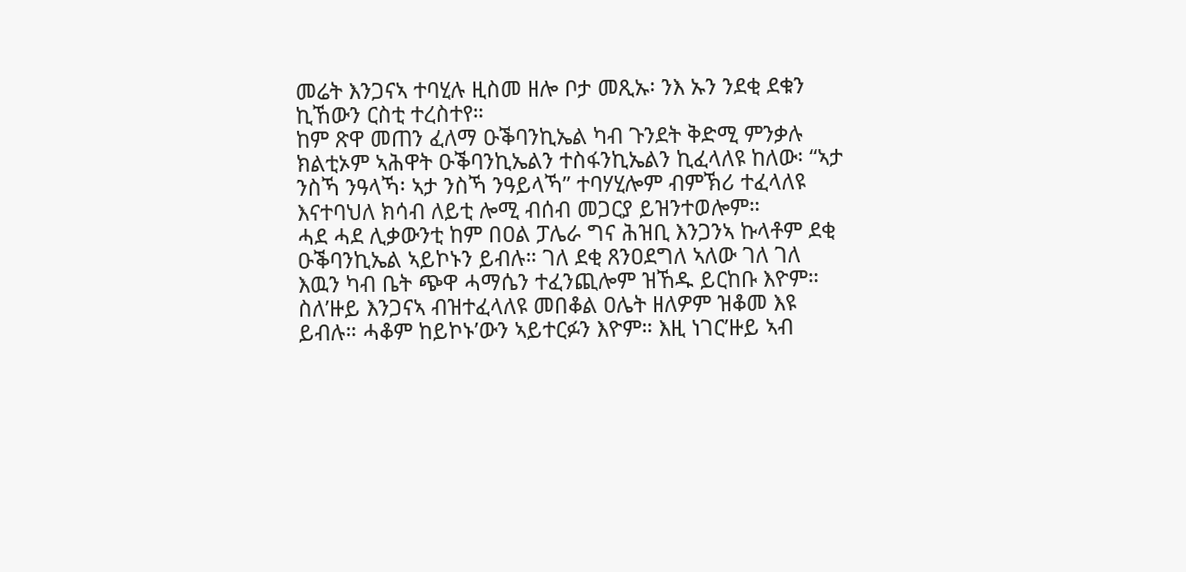መሬት እንጋናኣ ተባሂሉ ዚስመ ዘሎ ቦታ መጺኡ፡ ንእ ኡን ንደቂ ደቁን ኪኸውን ርስቲ ተረስተየ።
ከም ጽዋ መጠን ፈለማ ዑቕባንኪኤል ካብ ጉንደት ቅድሚ ምንቃሉ ክልቲኦም ኣሕዋት ዑቕባንኪኤልን ተስፋንኪኤልን ኪፈላለዩ ከለው፡ “ኣታ ንስኻ ንዓላኻ፡ ኣታ ንስኻ ንዓይላኻ” ተባሃሂሎም ብምኽሪ ተፈላለዩ እናተባህለ ክሳብ ለይቲ ሎሚ ብሰብ መጋርያ ይዝንተወሎም።
ሓደ ሓደ ሊቃውንቲ ከም በዐል ፓሌራ ግና ሕዝቢ እንጋንኣ ኩላቶም ደቂ ዑቕባንኪኤል ኣይኮኑን ይብሉ። ገለ ደቂ ጸንዐደግለ ኣለው ገለ ገለ እዉን ካብ ቤት ጭዋ ሓማሴን ተፈንጪሎም ዝኸዱ ይርከቡ እዮም። ስለ’ዙይ እንጋናኣ ብዝተፈላለዩ መበቆል ዐሌት ዘለዎም ዝቆመ እዩ ይብሉ። ሓቆም ከይኮኑ’ውን ኣይተርፉን እዮም። እዚ ነገር’ዙይ ኣብ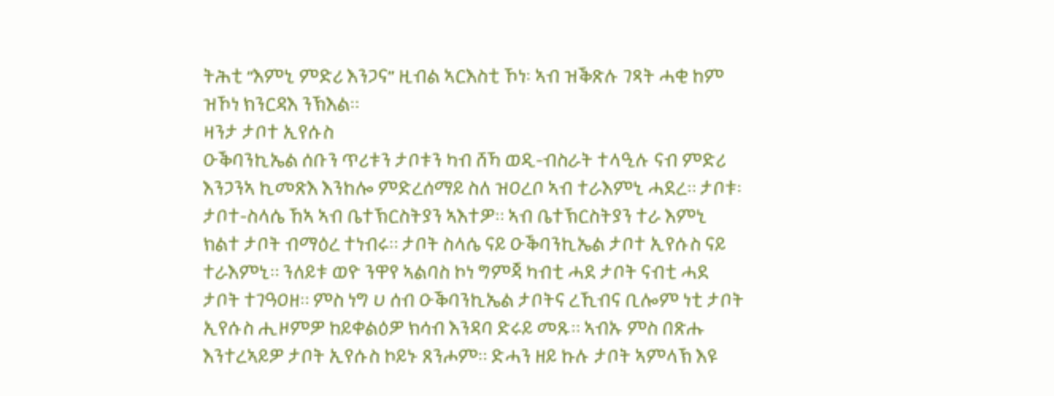ትሕቲ “እምኒ ምድሪ እንጋና” ዚብል ኣርእስቲ ኾነ፡ ኣብ ዝቕጽሉ ገጻት ሓቂ ከም ዝኾነ ክንርዳእ ንኽእል።
ዛንታ ታቦተ ኢየሱስ
ዑቕባንኪኤል ሰቡን ጥሪቱን ታቦቱን ካብ ሸኻ ወዲ-ብስራት ተላዒሉ ናብ ምድሪ እንጋንኣ ኪመጽእ እንከሎ ምድረሰማይ ስለ ዝዐረቦ ኣብ ተራእምኒ ሓደረ። ታቦቱ፡ ታቦተ-ስላሴ ኸኣ ኣብ ቤተኽርስትያን ኣእተዎ። ኣብ ቤተኽርስትያን ተራ እምኒ ክልተ ታቦት ብማዕረ ተነብሩ። ታቦት ስላሴ ናይ ዑቕባንኪኤል ታቦተ ኢየሱስ ናይ ተራእምኒ። ንለይቱ ወዮ ንዋየ ኣልባስ ኮነ ግምጃ ካብቲ ሓደ ታቦት ናብቲ ሓደ ታቦት ተገዓዐዘ። ምስ ነግ ሀ ሰብ ዑቕባንኪኤል ታቦትና ረኺብና ቢሎም ነቲ ታቦት ኢየሱስ ሒዞምዎ ከይቀልዕዎ ክሳብ እንዳባ ድሩይ መጹ። ኣብኡ ምስ በጽሑ እንተረኣይዎ ታቦት ኢየሱስ ኮይኑ ጸንሖም። ድሓን ዘይ ኩሉ ታቦት ኣምላኽ እዩ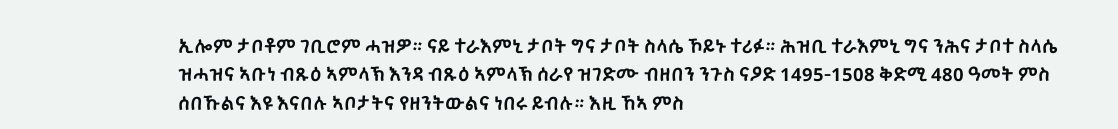ኢሎም ታቦቶም ገቢሮም ሓዝዎ። ናይ ተራእምኒ ታቦት ግና ታቦት ስላሴ ኾይኑ ተሪፉ። ሕዝቢ ተራእምኒ ግና ንሕና ታቦተ ስላሴ ዝሓዝና ኣቡነ ብጹዕ ኣምላኽ እንዳ ብጹዕ ኣምላኽ ሰራየ ዝገድሙ ብዘበን ንጉስ ናዖድ 1495-1508 ቅድሚ 480 ዓመት ምስ ሰበኹልና እዩ እናበሉ ኣቦታትና የዘንትውልና ነበሩ ይብሉ። እዚ ኸኣ ምስ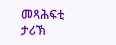መጻሕፍቲ ታሪኽ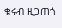ቁሩብ ዚጋጠጎ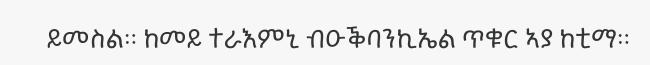ይመስል። ከመይ ተራእምኒ ብዑቕባንኪኤል ጥቁር ኣያ ከቲማ።